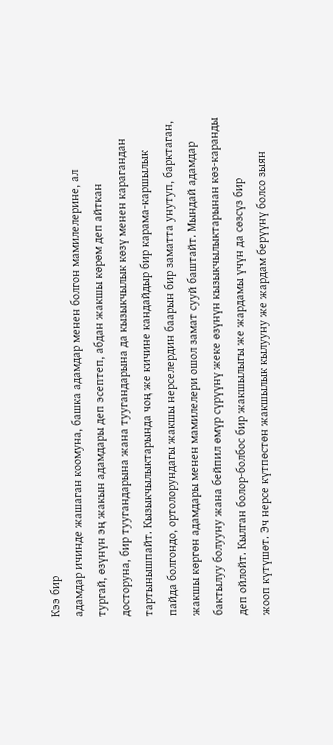Кээ бир
адамдар ичинде жашаган коомуна, башка адамдар менен болгон мамилелерине, ал
тургай, өзүнүн эң жакын адамдары деп эсептеп, абдан жакшы көрөм деп айткан
досторуна, бир туугандарына жана туугандарына да кызыкчылык көзү менен карагандан
тартынышпайт. Кызыкчылыктарында чоң же кичине кандайдыр бир карама-каршылык
пайда болгондо, ортолорундагы жакшы нерселердин баарын бир заматта унутуп, барктаган,
жакшы көргөн адамдары менен мамилелери ошол замат сууй баштайт. Мындай адамдар
бактылуу болууну жана бейпил өмүр сүрүүнү жеке өзүнүн кызыкчылыктарынан көз-каранды
деп ойлойт. Кылган болор-болбос бир жакшылыгы же жардамы үчүн да сөзсүз бир
жооп күтүшөт. Эч нерсе күтпөстөн жакшылык кылууну же жардам берүүнү болсо зыян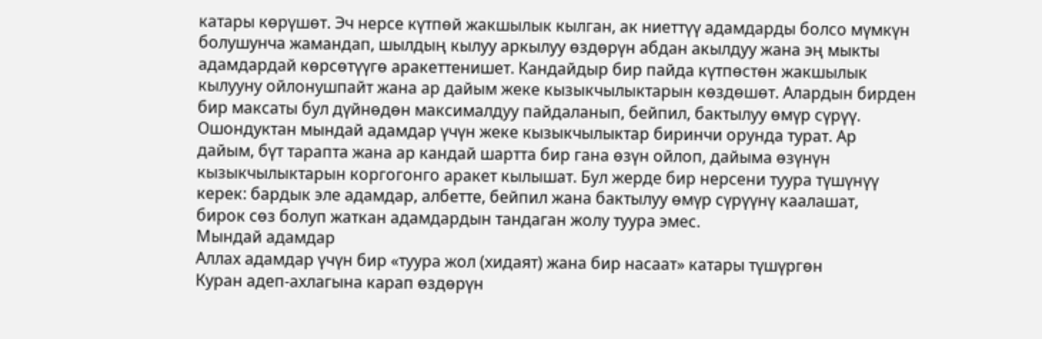катары көрүшөт. Эч нерсе күтпөй жакшылык кылган, ак ниеттүү адамдарды болсо мүмкүн
болушунча жамандап, шылдың кылуу аркылуу өздөрүн абдан акылдуу жана эң мыкты
адамдардай көрсөтүүгө аракеттенишет. Кандайдыр бир пайда күтпөстөн жакшылык
кылууну ойлонушпайт жана ар дайым жеке кызыкчылыктарын көздөшөт. Алардын бирден
бир максаты бул дүйнөдөн максималдуу пайдаланып, бейпил, бактылуу өмүр сүрүү.
Ошондуктан мындай адамдар үчүн жеке кызыкчылыктар биринчи орунда турат. Ар
дайым, бүт тарапта жана ар кандай шартта бир гана өзүн ойлоп, дайыма өзүнүн
кызыкчылыктарын коргогонго аракет кылышат. Бул жерде бир нерсени туура түшүнүү
керек: бардык эле адамдар, албетте, бейпил жана бактылуу өмүр сүрүүнү каалашат,
бирок сөз болуп жаткан адамдардын тандаган жолу туура эмес.
Мындай адамдар
Аллах адамдар үчүн бир «туура жол (хидаят) жана бир насаат» катары түшүргөн
Куран адеп-ахлагына карап өздөрүн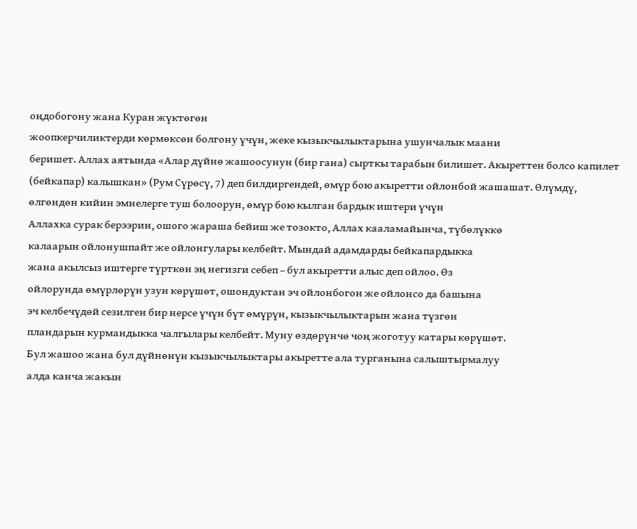оңдобогону жана Куран жүктөгөн
жоопкерчиликтерди көрмөксөн болгону үчүн, жеке кызыкчылыктарына ушунчалык маани
беришет. Аллах аятында «Алар дүйнө жашоосунун (бир гана) сырткы тарабын билишет. Акыреттен болсо капилет
(бейкапар) калышкан» (Рум Сүрөсү, 7) деп билдиргендей, өмүр бою акыретти ойлонбой жашашат. Өлүмдү,
өлгөндөн кийин эмнелерге туш болоорун, өмүр бою кылган бардык иштери үчүн
Аллахка сурак берээрин, ошого жараша бейиш же тозокто, Аллах кааламайынча, түбөлүккө
калаарын ойлонушпайт же ойлонгулары келбейт. Мындай адамдарды бейкапардыкка
жана акылсыз иштерге түрткөн эң негизги себеп – бул акыретти алыс деп ойлоо. Өз
ойлорунда өмүрлөрүн узун көрүшөт, ошондуктан эч ойлонбогон же ойлонсо да башына
эч келбечүдөй сезилген бир нерсе үчүн бүт өмүрүн, кызыкчылыктарын жана түзгөн
пландарын курмандыкка чалгылары келбейт. Муну өздөрүнчө чоң жоготуу катары көрүшөт.
Бул жашоо жана бул дүйнөнүн кызыкчылыктары акыретте ала турганына салыштырмалуу
алда канча жакын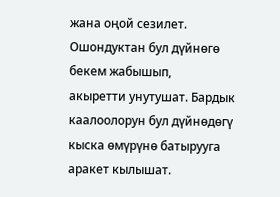жана оңой сезилет. Ошондуктан бул дүйнөгө бекем жабышып,
акыретти унутушат. Бардык каалоолорун бул дүйнөдөгү кыска өмүрүнө батырууга
аракет кылышат.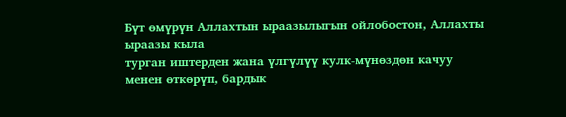Бүт өмүрүн Аллахтын ыраазылыгын ойлобостон, Аллахты ыраазы кыла
турган иштерден жана үлгүлүү кулк-мүнөздөн качуу менен өткөрүп, бардык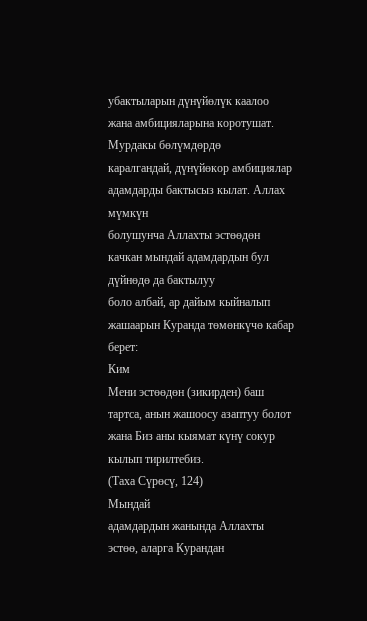убактыларын дүнүйөлүк каалоо жана амбицияларына коротушат.
Мурдакы бөлүмдөрдө
каралгандай, дүнүйөкор амбициялар адамдарды бактысыз кылат. Аллах мүмкүн
болушунча Аллахты эстөөдөн качкан мындай адамдардын бул дүйнөдө да бактылуу
боло албай, ар дайым кыйналып жашаарын Куранда төмөнкүчө кабар берет:
Ким
Мени эстөөдөн (зикирден) баш тартса, анын жашоосу азаптуу болот жана Биз аны кыямат күнү сокур
кылып тирилтебиз.
(Таха Сүрөсү, 124)
Мындай
адамдардын жанында Аллахты эстөө, аларга Курандан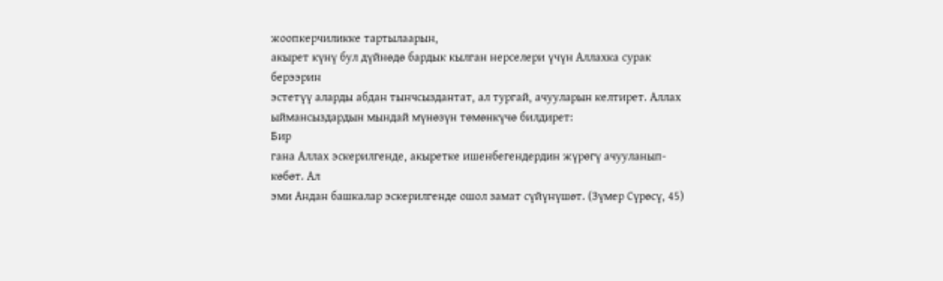жоопкерчиликке тартылаарын,
акырет күнү бул дүйнөдө бардык кылган нерселери үчүн Аллахка сурак берээрин
эстетүү аларды абдан тынчсыздантат, ал тургай, ачууларын келтирет. Аллах
ыймансыздардын мындай мүнөзүн төмөнкүчө билдирет:
Бир
гана Аллах эскерилгенде, акыретке ишенбегендердин жүрөгү ачууланып-көбөт. Ал
эми Андан башкалар эскерилгенде ошол замат сүйүнүшөт. (Зүмер Сүрөсү, 45)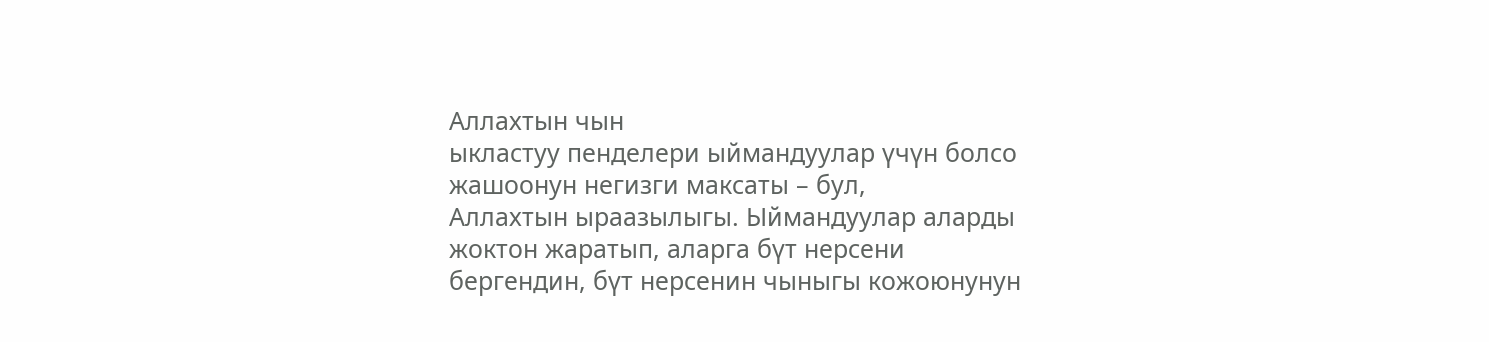Аллахтын чын
ыкластуу пенделери ыймандуулар үчүн болсо жашоонун негизги максаты – бул,
Аллахтын ыраазылыгы. Ыймандуулар аларды жоктон жаратып, аларга бүт нерсени
бергендин, бүт нерсенин чыныгы кожоюнунун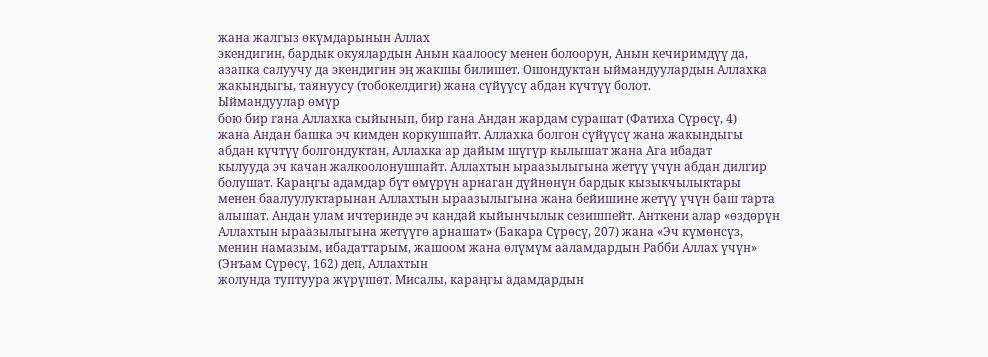жана жалгыз өкүмдарынын Аллах
экендигин, бардык окуялардын Анын каалоосу менен болоорун, Анын кечиримдүү да,
азапка салуучу да экендигин эң жакшы билишет. Ошондуктан ыймандуулардын Аллахка
жакындыгы, таянуусу (тобокелдиги) жана сүйүүсү абдан күчтүү болот.
Ыймандуулар өмүр
бою бир гана Аллахка сыйынып, бир гана Андан жардам сурашат (Фатиха Сүрөсү, 4)
жана Андан башка эч кимден коркушпайт. Аллахка болгон сүйүүсү жана жакындыгы
абдан күчтүү болгондуктан, Аллахка ар дайым шүгүр кылышат жана Ага ибадат
кылууда эч качан жалкоолонушпайт. Аллахтын ыраазылыгына жетүү үчүн абдан дилгир
болушат. Караңгы адамдар бүт өмүрүн арнаган дүйнөнүн бардык кызыкчылыктары
менен баалуулуктарынан Аллахтын ыраазылыгына жана бейишине жетүү үчүн баш тарта
алышат. Андан улам ичтеринде эч кандай кыйынчылык сезишпейт. Анткени алар «өздөрүн
Аллахтын ыраазылыгына жетүүгө арнашат» (Бакара Сүрөсү, 207) жана «Эч күмөнсүз,
менин намазым, ибадаттарым, жашоом жана өлүмүм ааламдардын Рабби Аллах үчүн»
(Энъам Сүрөсү, 162) деп, Аллахтын
жолунда туптуура жүрүшөт. Мисалы, караңгы адамдардын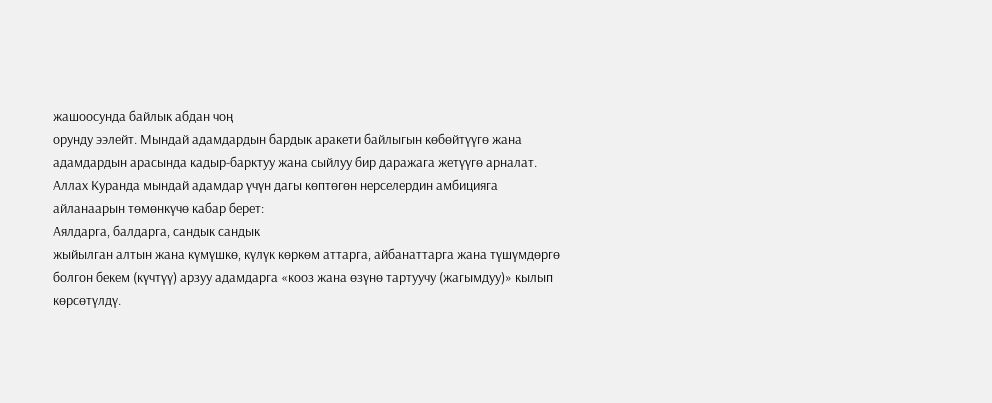жашоосунда байлык абдан чоң
орунду ээлейт. Мындай адамдардын бардык аракети байлыгын көбөйтүүгө жана
адамдардын арасында кадыр-барктуу жана сыйлуу бир даражага жетүүгө арналат.
Аллах Куранда мындай адамдар үчүн дагы көптөгөн нерселердин амбицияга
айланаарын төмөнкүчө кабар берет:
Аялдарга, балдарга, сандык сандык
жыйылган алтын жана күмүшкө, күлүк көркөм аттарга, айбанаттарга жана түшүмдөргө
болгон бекем (күчтүү) арзуу адамдарга «кооз жана өзүнө тартуучу (жагымдуу)» кылып көрсөтүлдү.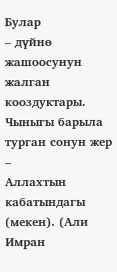Булар
– дүйнө жашоосунун жалган кооздуктары. Чыныгы барыла турган сонун жер –
Аллахтын кабатындагы (мекен). (Али Имран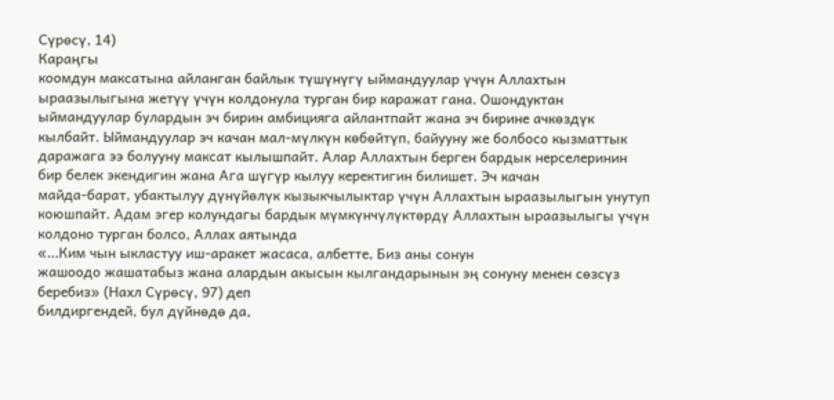Сүрөсү, 14)
Караңгы
коомдун максатына айланган байлык түшүнүгү ыймандуулар үчүн Аллахтын
ыраазылыгына жетүү үчүн колдонула турган бир каражат гана. Ошондуктан
ыймандуулар булардын эч бирин амбицияга айлантпайт жана эч бирине ачкөздүк
кылбайт. Ыймандуулар эч качан мал-мүлкүн көбөйтүп, байууну же болбосо кызматтык
даражага ээ болууну максат кылышпайт. Алар Аллахтын берген бардык нерселеринин
бир белек экендигин жана Ага шүгүр кылуу керектигин билишет. Эч качан
майда-барат, убактылуу дүнүйөлүк кызыкчылыктар үчүн Аллахтын ыраазылыгын унутуп
коюшпайт. Адам эгер колундагы бардык мүмкүнчүлүктөрдү Аллахтын ыраазылыгы үчүн
колдоно турган болсо, Аллах аятында
«...Ким чын ыкластуу иш-аракет жасаса, албетте, Биз аны сонун
жашоодо жашатабыз жана алардын акысын кылгандарынын эң сонуну менен сөзсүз
беребиз» (Нахл Сүрөсү, 97) деп
билдиргендей, бул дүйнөдө да,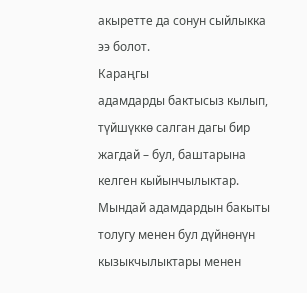акыретте да сонун сыйлыкка ээ болот.
Караңгы
адамдарды бактысыз кылып, түйшүккө салган дагы бир жагдай – бул, баштарына
келген кыйынчылыктар. Мындай адамдардын бакыты толугу менен бул дүйнөнүн
кызыкчылыктары менен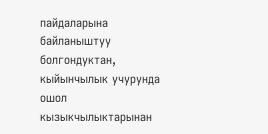пайдаларына байланыштуу болгондуктан, кыйынчылык учурунда
ошол кызыкчылыктарынан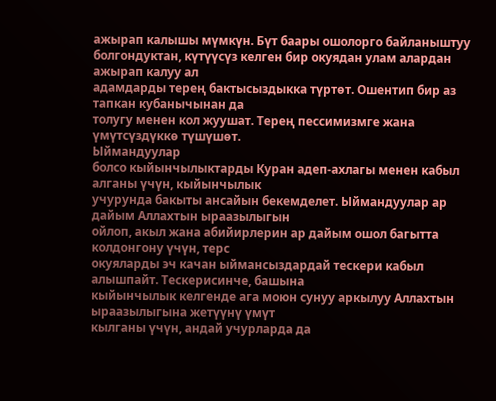ажырап калышы мүмкүн. Бүт баары ошолорго байланыштуу
болгондуктан, күтүүсүз келген бир окуядан улам алардан ажырап калуу ал
адамдарды терең бактысыздыкка түртөт. Ошентип бир аз тапкан кубанычынан да
толугу менен кол жуушат. Терең пессимизмге жана үмүтсүздүккө түшүшөт.
Ыймандуулар
болсо кыйынчылыктарды Куран адеп-ахлагы менен кабыл алганы үчүн, кыйынчылык
учурунда бакыты ансайын бекемделет. Ыймандуулар ар дайым Аллахтын ыраазылыгын
ойлоп, акыл жана абийирлерин ар дайым ошол багытта колдонгону үчүн, терс
окуяларды эч качан ыймансыздардай тескери кабыл алышпайт. Тескерисинче, башына
кыйынчылык келгенде ага моюн сунуу аркылуу Аллахтын ыраазылыгына жетүүнү үмүт
кылганы үчүн, андай учурларда да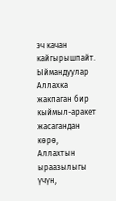эч качан кайгырышпайт.
Ыймандуулар
Аллахка жакпаган бир кыймыл-аракет жасагандан көрө, Аллахтын ыраазылыгы үчүн,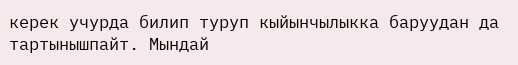керек учурда билип туруп кыйынчылыкка баруудан да тартынышпайт. Мындай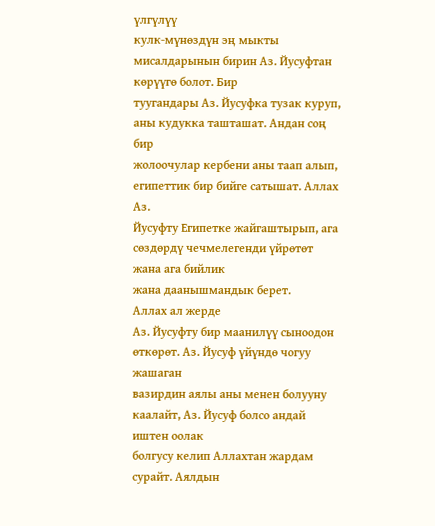үлгүлүү
кулк-мүнөздүн эң мыкты мисалдарынын бирин Аз. Йусуфтан көрүүгө болот. Бир
туугандары Аз. Йусуфка тузак куруп, аны кудукка ташташат. Андан соң бир
жолоочулар кербени аны таап алып, египеттик бир бийге сатышат. Аллах Аз.
Йусуфту Египетке жайгаштырып, ага сөздөрдү чечмелегенди үйрөтөт жана ага бийлик
жана даанышмандык берет.
Аллах ал жерде
Аз. Йусуфту бир маанилүү сыноодон өткөрөт. Аз. Йусуф үйүндө чогуу жашаган
вазирдин аялы аны менен болууну каалайт, Аз. Йусуф болсо андай иштен оолак
болгусу келип Аллахтан жардам сурайт. Аялдын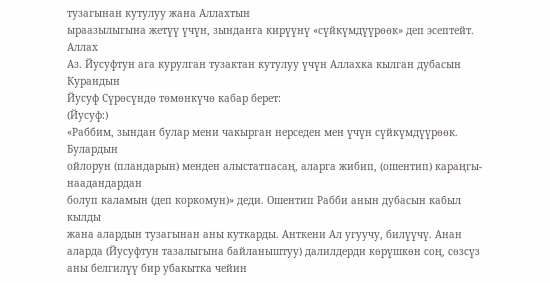тузагынан кутулуу жана Аллахтын
ыраазылыгына жетүү үчүн, зынданга кирүүнү «сүйкүмдүүрөөк» деп эсептейт. Аллах
Аз. Йусуфтун ага курулган тузактан кутулуу үчүн Аллахка кылган дубасын Курандын
Йусуф Сүрөсүндө төмөнкүчө кабар берет:
(Йусуф:)
«Раббим, зындан булар мени чакырган нерседен мен үчүн сүйкүмдүүрөөк. Булардын
ойлорун (пландарын) менден алыстатпасаң, аларга жибип, (ошентип) караңгы-наадандардан
болуп каламын (деп коркомун)» деди. Ошентип Рабби анын дубасын кабыл кылды
жана алардын тузагынан аны куткарды. Анткени Ал угуучу, билүүчү. Анан аларда (Йусуфтун тазалыгына байланыштуу) далилдерди көрүшкөн соң, сөзсүз
аны белгилүү бир убакытка чейин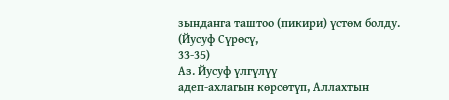зынданга таштоо (пикири) үстөм болду. (Йусуф Сүрөсү,
33-35)
Аз. Йусуф үлгүлүү
адеп-ахлагын көрсөтүп, Аллахтын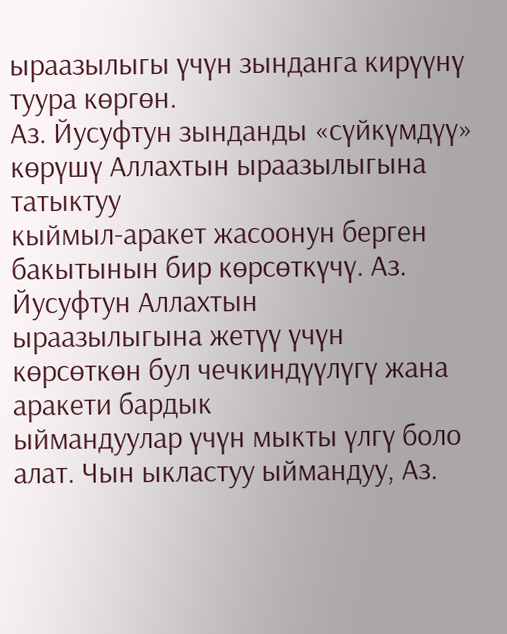ыраазылыгы үчүн зынданга кирүүнү туура көргөн.
Аз. Йусуфтун зынданды «сүйкүмдүү» көрүшү Аллахтын ыраазылыгына татыктуу
кыймыл-аракет жасоонун берген бакытынын бир көрсөткүчү. Аз. Йусуфтун Аллахтын
ыраазылыгына жетүү үчүн көрсөткөн бул чечкиндүүлүгү жана аракети бардык
ыймандуулар үчүн мыкты үлгү боло алат. Чын ыкластуу ыймандуу, Аз.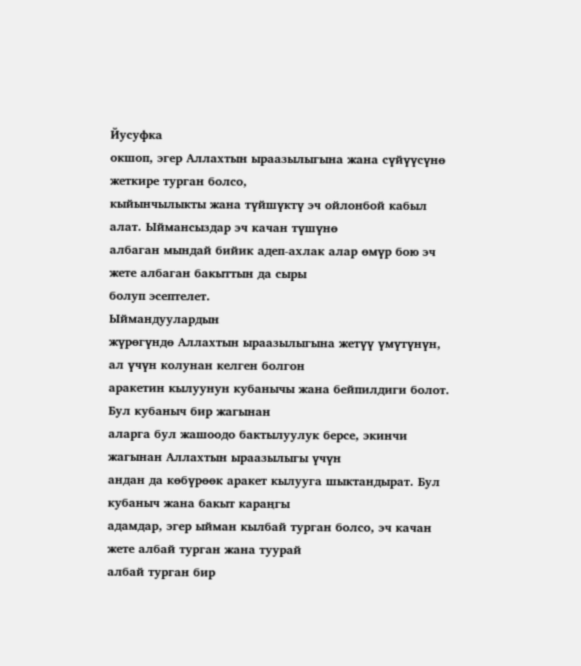Йусуфка
окшоп, эгер Аллахтын ыраазылыгына жана сүйүүсүнө жеткире турган болсо,
кыйынчылыкты жана түйшүктү эч ойлонбой кабыл алат. Ыймансыздар эч качан түшүнө
албаган мындай бийик адеп-ахлак алар өмүр бою эч жете албаган бакыттын да сыры
болуп эсептелет.
Ыймандуулардын
жүрөгүндө Аллахтын ыраазылыгына жетүү үмүтүнүн, ал үчүн колунан келген болгон
аракетин кылуунун кубанычы жана бейпилдиги болот. Бул кубаныч бир жагынан
аларга бул жашоодо бактылуулук берсе, экинчи жагынан Аллахтын ыраазылыгы үчүн
андан да көбүрөөк аракет кылууга шыктандырат. Бул кубаныч жана бакыт караңгы
адамдар, эгер ыйман кылбай турган болсо, эч качан жете албай турган жана туурай
албай турган бир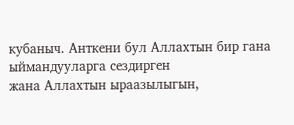кубаныч. Анткени бул Аллахтын бир гана ыймандууларга сездирген
жана Аллахтын ыраазылыгын,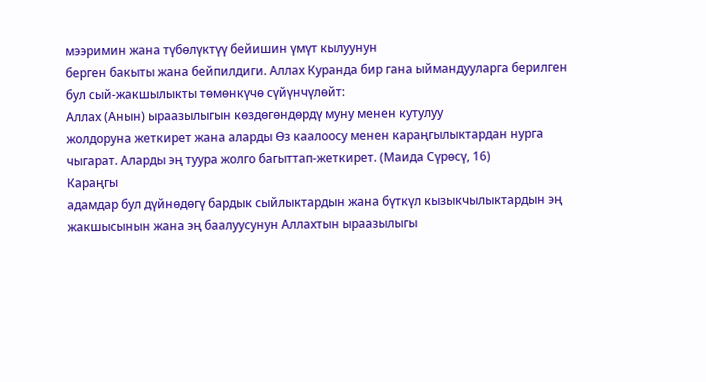мээримин жана түбөлүктүү бейишин үмүт кылуунун
берген бакыты жана бейпилдиги. Аллах Куранда бир гана ыймандууларга берилген
бул сый-жакшылыкты төмөнкүчө сүйүнчүлөйт:
Аллах (Анын) ыраазылыгын көздөгөндөрдү муну менен кутулуу
жолдоруна жеткирет жана аларды Өз каалоосу менен караңгылыктардан нурга
чыгарат. Аларды эң туура жолго багыттап-жеткирет. (Маида Сүрөсү, 16)
Караңгы
адамдар бул дүйнөдөгү бардык сыйлыктардын жана бүткүл кызыкчылыктардын эң
жакшысынын жана эң баалуусунун Аллахтын ыраазылыгы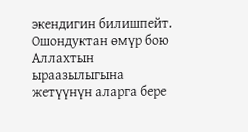экендигин билишпейт.
Ошондуктан өмүр бою Аллахтын ыраазылыгына жетүүнүн аларга бере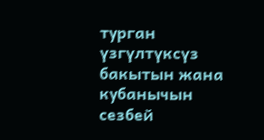турган үзгүлтүксүз
бакытын жана кубанычын сезбей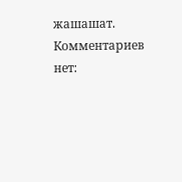жашашат.
Комментариев нет: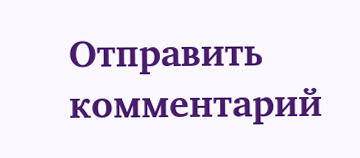Отправить комментарий